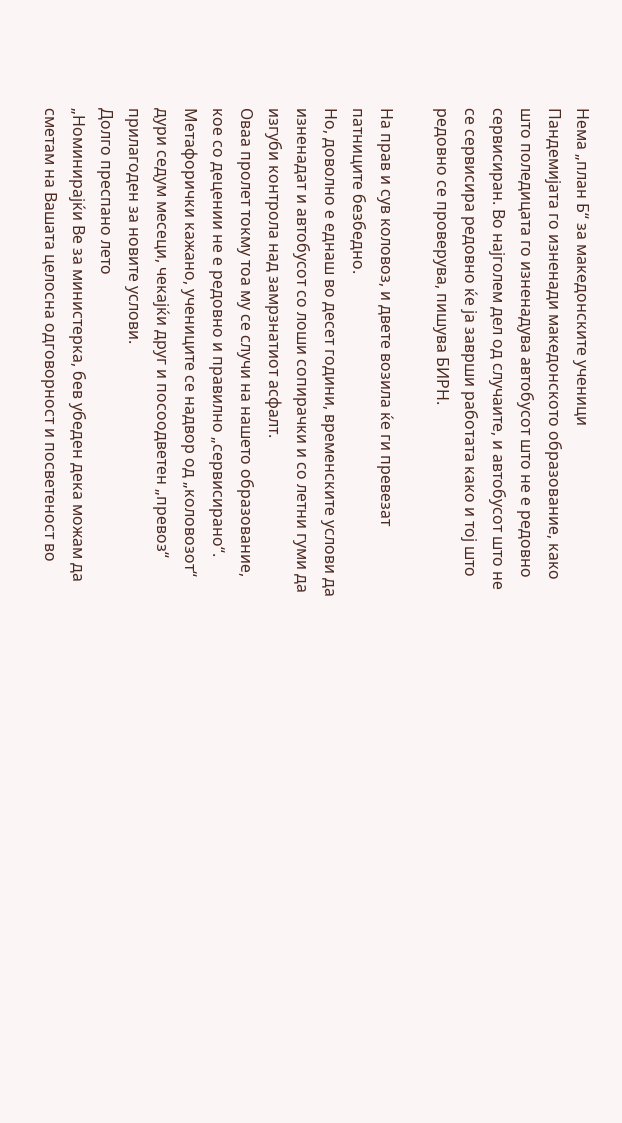Нема „план Б“ за македонските ученици
Пандемијата го изненади македонското образование, како што поледицата го изненадува автобусот што не е редовно сервисиран. Во најголем дел од случаите, и автобусот што не се сервисира редовно ќе ја заврши работата како и тој што редовно се проверува, пишува БИРН.

На прав и сув коловоз, и двете возила ќе ги превезат патниците безбедно.
Но, доволно е еднаш во десет години, временските услови да изненадат и автобусот со лоши сопирачки и со летни гуми да изгуби контрола над замрзнатиот асфалт.
Оваа пролет токму тоа му се случи на нашето образование, кое со децении не е редовно и правилно „сервисирано“. Метафорички кажано, учениците се надвор од „коловозот“ дури седум месеци, чекајќи друг и посоодветен „превоз“ прилагоден за новите услови.
Долго преспано лето
„Номинирајќи Ве за министерка, бев убеден дека можам да сметам на Вашата целосна одговорност и посветеност во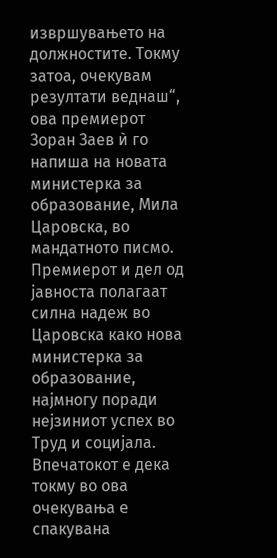извршувањето на должностите. Токму затоа, очекувам резултати веднаш“, ова премиерот Зоран Заев ѝ го напиша на новата министерка за образование, Мила Царовска, во мандатното писмо.
Премиерот и дел од јавноста полагаат силна надеж во Царовска како нова министерка за образование, најмногу поради нејзиниот успех во Труд и социјала.
Впечатокот е дека токму во ова очекувања e спакувана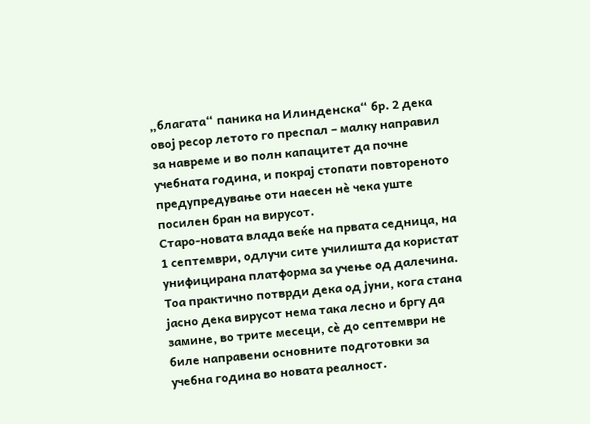„благата“ паника на Илинденска“ бр. 2 дека овој ресор летото го преспал – малку направил за навреме и во полн капацитет да почне учебната година, и покрај стопати повтореното предупредување оти наесен нè чека уште посилен бран на вирусот.
Старо-новата влада веќе на првата седница, на 1 септември, одлучи сите училишта да користат унифицирана платформа за учење од далечина.
Тоа практично потврди дека од јуни, кога стана јасно дека вирусот нема така лесно и бргу да замине, во трите месеци, сè до септември не биле направени основните подготовки за учебна година во новата реалност.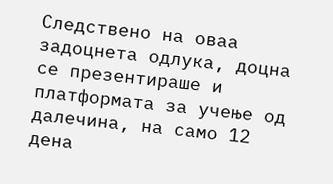Следствено на оваа задоцнета одлука, доцна се презентираше и платформата за учење од далечина, на само 12 дена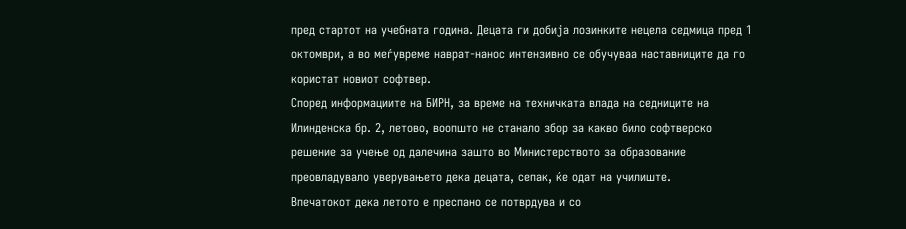пред стартот на учебната година. Децата ги добија лозинките нецела седмица пред 1 октомври, а во меѓувреме наврат-нанос интензивно се обучуваа наставниците да го користат новиот софтвер.
Според информациите на БИРН, за време на техничката влада на седниците на Илинденска бр. 2, летово, воопшто не станало збор за какво било софтверско решение за учење од далечина зашто во Министерството за образование преовладувало уверувањето дека децата, сепак, ќе одат на училиште.
Впечатокот дека летото е преспано се потврдува и со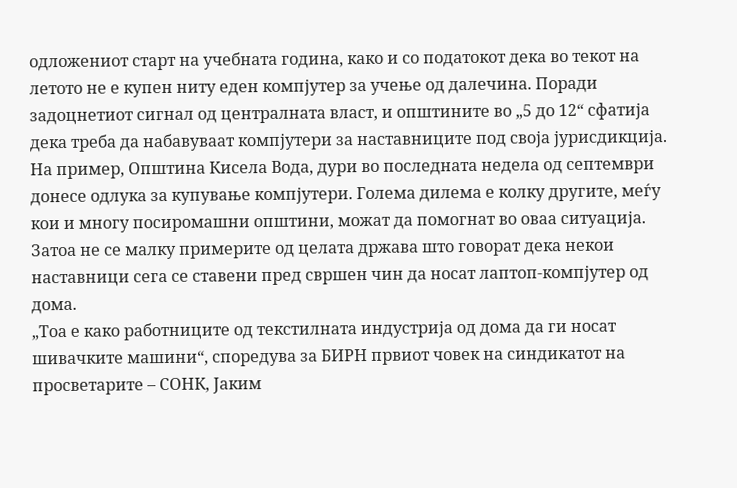одложениот старт на учебната година, како и со податокот дека во текот на летото не е купен ниту еден компјутер за учење од далечина. Поради задоцнетиот сигнал од централната власт, и општините во „5 до 12“ сфатија дека треба да набавуваат компјутери за наставниците под своја јурисдикција.
На пример, Општина Кисела Вода, дури во последната недела од септември донесе одлука за купување компјутери. Голема дилема е колку другите, меѓу кои и многу посиромашни општини, можат да помогнат во оваа ситуација.
Затоа не се малку примерите од целата држава што говорат дека некои наставници сега се ставени пред свршен чин да носат лаптоп-компјутер од дома.
„Тоа е како работниците од текстилната индустрија од дома да ги носат шивачките машини“, споредува за БИРН првиот човек на синдикатот на просветарите – СОНК, Јаким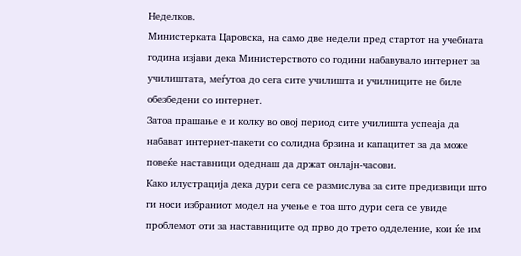Неделков.
Министерката Царовска, на само две недели пред стартот на учебната година изјави дека Министерството со години набавувало интернет за училиштата, меѓутоа до сега сите училишта и училниците не биле обезбедени со интернет.
Затоа прашање е и колку во овој период сите училишта успеаја да набават интернет-пакети со солидна брзина и капацитет за да може повеќе наставници одеднаш да држат онлајн-часови.
Како илустрација дека дури сега се размислува за сите предизвици што ги носи избраниот модел на учење е тоа што дури сега се увиде проблемот оти за наставниците од прво до трето одделение, кои ќе им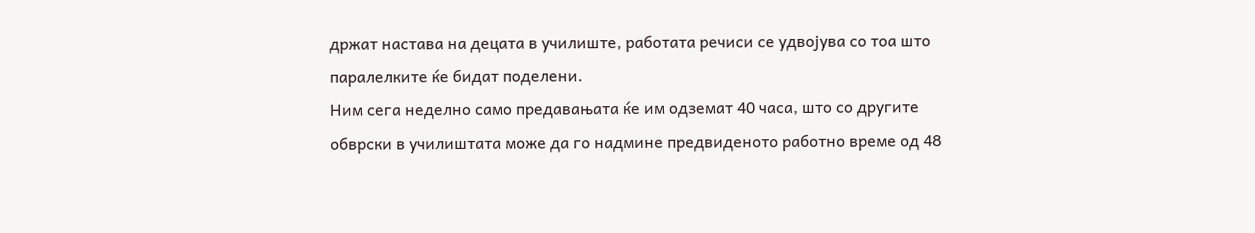држат настава на децата в училиште, работата речиси се удвојува со тоа што паралелките ќе бидат поделени.
Ним сега неделно само предавањата ќе им одземат 40 часа, што со другите обврски в училиштата може да го надмине предвиденото работно време од 48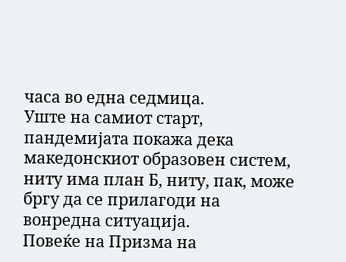часа во една седмица.
Уште на самиот старт, пандемијата покажа дека македонскиот образовен систем, ниту има план Б, ниту, пак, може бргу да се прилагоди на вонредна ситуација.
Повеќе на Призма на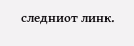следниот линк.